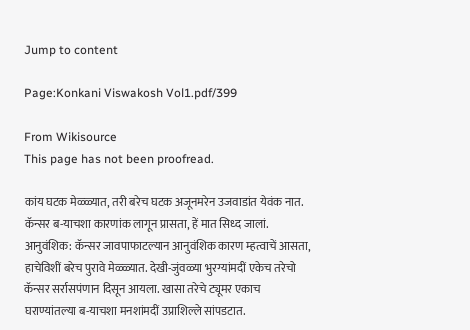Jump to content

Page:Konkani Viswakosh Vol1.pdf/399

From Wikisource
This page has not been proofread.

कांय घटक मेळ्ळ्यात, तरी बरेच घटक अजूनमरेन उजवाडांत येवंक नात. कॅन्सर ब-याचशा कारणांक लागून प्रासता, हें मात सिध्द जालां. आनुवंशिक: कॅन्सर जावपाफाटल्यान आनुवंशिक कारण म्हत्वाचें आसता, हाचेविशीं बरेच पुरावे मेळ्ळ्यात. देखी-जुंवळ्या भुरग्यांमदीं एकेच तरेचो कॅन्सर सर्रासपंणान दिसून आयला. खासा तरेचे ट्यूमर एकाच घराण्यांतल्या ब-याचशा मनशांमदीं उप्राशिल्ले सांपडटात.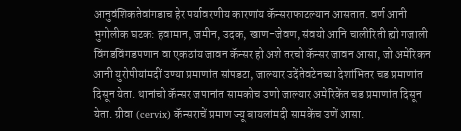आनुवंशिकतेवांगडाच हेर पर्यावरणीय कारणांय कॅन्सराफाटल्यान आसतात. वर्ण आनी भुगोलीक घटक: हवामान, जमीन, उदक, खाण-जेवण, संवयो आनि चालीरिती ह्यो गजाली विंगडविंगडपणान वा एकठांय जावन कॅन्सर हो अशे तरचो कॅन्सर जावन आसा, जो अमेरिकन आनी युरोपीयांमदीं उण्या प्रमाणांत सांपडटा, जाल्यार उदेंतेवटेनच्या देशांभितर चड प्रमाणांत दिसून येता. थानांचो कॅन्सर जपानांत सामकोच उणो जाल्यार अमेरिकेंत चड प्रमाणांत दिसून येता. ग्रीवा (cervix) कॅन्सराचें प्रमाण ज्यू बायलांमदी सामकेंच उणें आसा.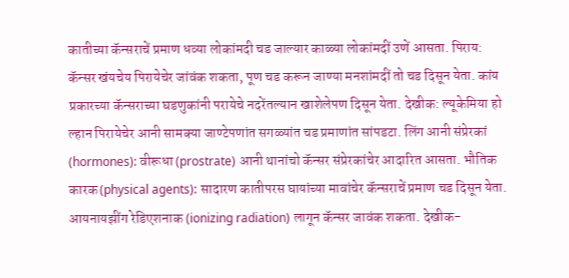कातीच्या कॅन्सराचें प्रमाण धव्या लोकांमदी चड जाल्यार काळ्या लोकांमदीं उणें आसता. पिराय: कॅन्सर खंयचेय पिरायेचेर जांवंक शकता, पूण चड करून जाण्या मनशांमदीं तो चड दिसून येता. कांय प्रकारच्या कॅन्सराच्या घडणुकांनी परायेचे नदरेंतल्यान खाशेलेपण दिसून येता. देखीक: ल्यूकेमिया हो ल्हान पिरायेचेर आनी सामक्या जाण्टेपणांत सगळ्यांत चड प्रमाणांत सांपडटा. लिंग आनी संप्रेरकां (hormones): वीरूधा (prostrate) आनी थानांचो कॅन्सर संप्रेरकांचेर आदारित आसता. भौतिक कारक (physical agents): सादारण कातीपरस घायांच्या मावांचेर कॅन्सराचें प्रमाण चड दिसून येता. आयनायझींग रेडिएशनाक (ionizing radiation) लागून कॅन्सर जावंक शकता. देखीक-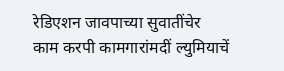रेडिएशन जावपाच्या सुवातींचेर काम करपी कामगारांमदीं ल्युमियाचें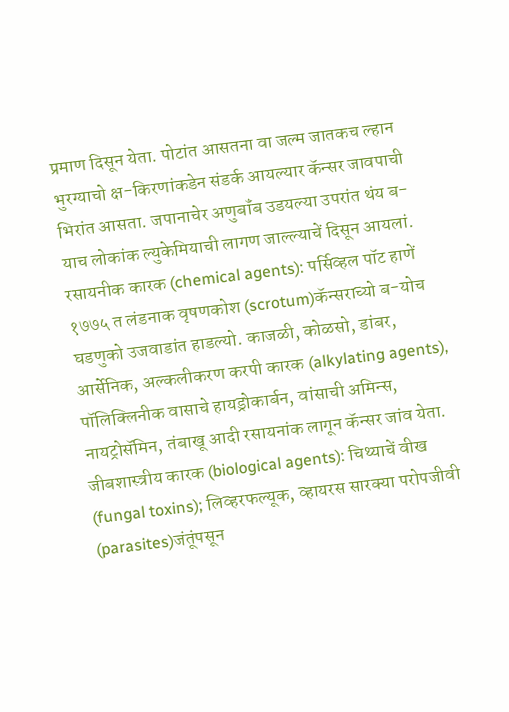प्रमाण दिसून येता. पोटांत आसतना वा जल्म जातकच ल्हान भुरग्याचो क्ष-किरणांकडेन संडर्क आयल्यार कॅन्सर जावपाची भिरांत आसता. जपानाचेर अणुबॉंब उडयल्या उपरांत थंय ब-याच लोकांक ल्युकेमियाची लागण जाल्ल्याचें दिसून आयलां. रसायनीक कारक (chemical agents): पर्सिव्हल पॉट हाणें १७७५ त लंडनाक वृषणकोश (scrotum)कॅन्सराच्यो ब-योच घडणुको उजवाडांत हाडल्यो. काजळी, कोळसो, डांबर, आर्सेनिक, अल्कलीकरण करपी कारक (alkylating agents), पॉलिक्लिनीक वासाचे हायड्रोकार्बन, वांसाची अमिन्स, नायट्रोसॅमिन, तंबाखू आदी रसायनांक लागून कॅन्सर जांव येता. जीबशास्त्रीय कारक (biological agents): चिथ्याचें वीख (fungal toxins); लिव्हरफल्यूक, व्हायरस सारक्या परोपजीवी (parasites)जंतूंपसून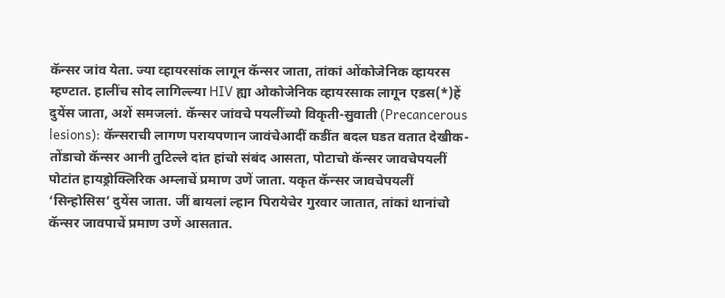कॅन्सर जांव येता. ज्या व्हायरसांक लागून कॅन्सर जाता, तांकां ओंकोजेनिक व्हायरस म्हण्टात. हालींच सोद लागिल्ल्या HIV ह्या ओकोजेनिक व्हायरसाक लागून एडस(*)हें दुयेंस जाता, अशें समजलां. कॅन्सर जांवचे पयलींच्यो विकृती-सुवाती (Precancerous lesions): कॅन्सराची लागण परायपणान जावंचेआदीं कडींत बदल घडत वतात देखीक-तोंडाचो कॅन्सर आनी तुटिल्ले दांत हांचो संबंद आसता, पोटाचो कॅन्सर जावचेपयलीं पोटांत हायड्रोक्लिरिक अम्लाचें प्रमाण उणें जाता. यकृत कॅन्सर जावचेपयलीं ‘सिन्होसिस’ दुयेंस जाता. जीं बायलां ल्हान पिरायेचेर गुरवार जातात, तांकां थानांचो कॅन्सर जावपाचें प्रमाण उणें आसतात.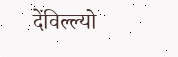देंविल्ल्यो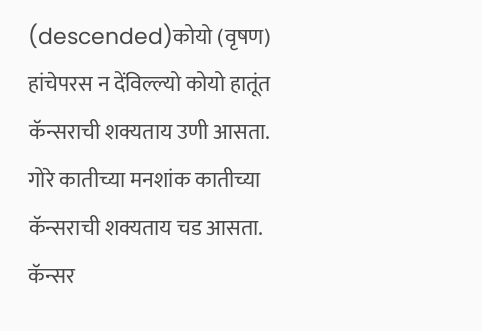(descended)कोयो (वृषण) हांचेपरस न देंविल्ल्यो कोयो हातूंत कॅन्सराची शक्यताय उणी आसता. गोरे कातीच्या मनशांक कातीच्या कॅन्सराची शक्यताय चड आसता. कॅन्सर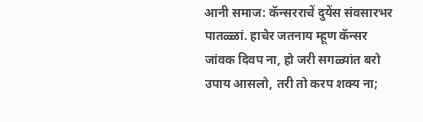आनी समाज: कॅन्सरराचें दुयेंस संवसारभर पातळ्ळां. हाचेर जतनाय म्हूण कॅन्सर जांवक दिवप ना, हो जरी सगळ्यांत बरो उपाय आसलो, तरी तो करप शक्य ना;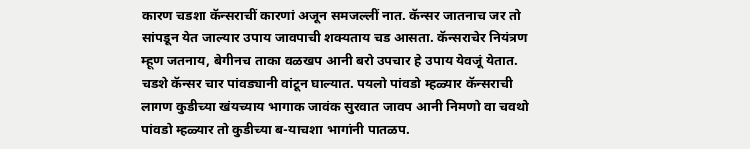कारण चडशा कॅन्सराचीं कारणां अजून समजल्लीं नात. कॅन्सर जातनाच जर तो सांपडून येत जाल्यार उपाय जावपाची शक्यताय चड आसता. कॅन्सराचेर नियंत्रण म्हूण जतनाय, बेगीनच ताका वळखप आनी बरो उपचार हे उपाय येवजूं येतात. चडशे कॅन्सर चार पांवड्यानी वांटून घाल्यात. पयलो पांवडो म्हळ्यार कॅन्सराची लागण कुडीच्या खंयच्याय भागाक जावंक सुरवात जावप आनी निमणो वा चवथो पांवडो म्हळ्यार तो कुडीच्या ब-याचशा भागांनी पातळप.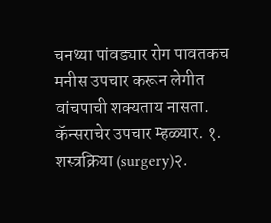चनथ्या पांवड्यार रोग पावतकच मनीस उपचार करून लेगीत वांचपाची शक्यताय नासता. कॅन्सराचेर उपचार म्हळ्यार. १. शस्त्रक्रिया (surgery)२.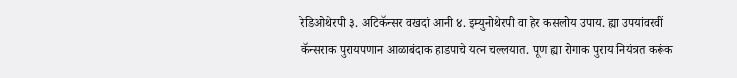रेडिओथेरपी ३. अटिकॅन्सर वखदां आनी ४. इम्युनोथेरपी वा हेर कसलोय उपाय. ह्या उपयांवरवीं कॅन्सराक पुरायपणान आळाबंदाक हाडपाचे यत्न चल्लयात. पूण ह्या रोगाक पुराय नियंत्रत करूंक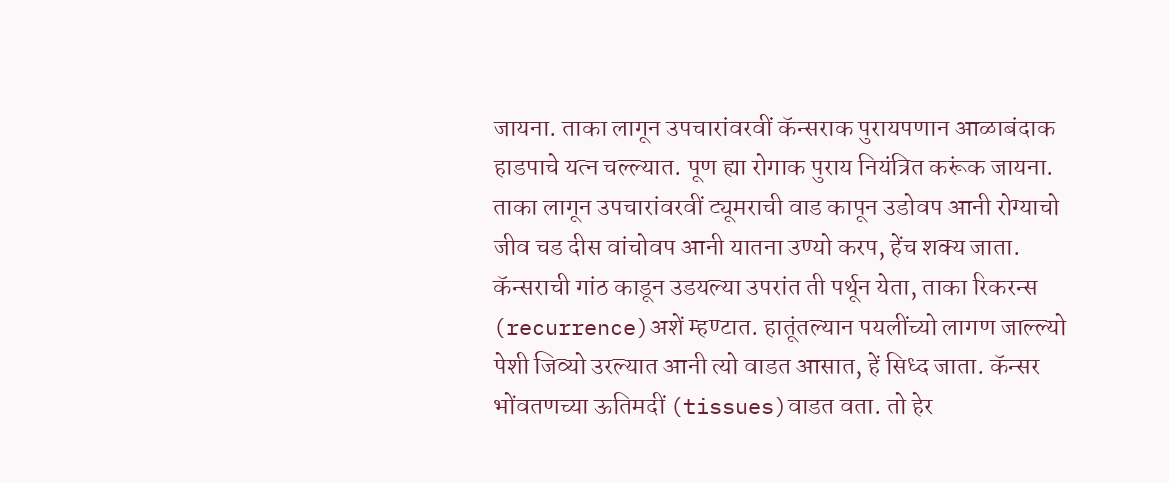जायना. ताका लागून उपचारांवरवीं कॅन्सराक पुरायपणान आळाबंदाक हाडपाचे यत्न चल्ल्यात. पूण ह्या रोगाक पुराय नियंत्रित करूंक जायना. ताका लागून उपचारांवरवीं ट्यूमराची वाड कापून उडोवप आनी रोग्याचो जीव चड दीस वांचोवप आनी यातना उण्यो करप, हेंच शक्य जाता. कॅन्सराची गांठ काडून उडयल्या उपरांत ती पर्थून येता, ताका रिकरन्स (recurrence)अशें म्हण्टात. हातूंतल्यान पयलींच्यो लागण जाल्ल्यो पेशी जिव्यो उरल्यात आनी त्यो वाडत आसात, हें सिध्द जाता. कॅन्सर भोंवतणच्या ऊतिमदीं (tissues)वाडत वता. तो हेर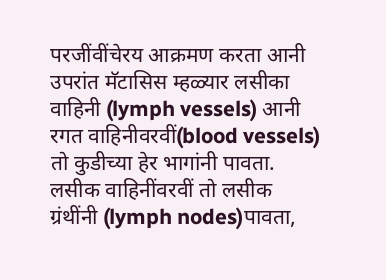परजींवींचेरय आक्रमण करता आनी उपरांत मॅटासिस म्हळ्यार लसीका वाहिनी (lymph vessels) आनी रगत वाहिनीवरवीं(blood vessels) तो कुडीच्या हेर भागांनी पावता. लसीक वाहिनींवरवीं तो लसीक ग्रंथींनी (lymph nodes)पावता,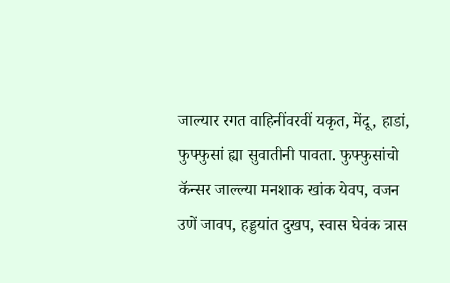जाल्यार रगत वाहिनींवरवीं यकृत, मेंदू, हाडां, फुफ्फुसां ह्या सुवातीनी पावता. फुफ्फुसांचो कॅन्सर जाल्ल्या मनशाक खांक येवप, वजन उणें जावप, हड्डयांत दुखप, स्वास घेवंक त्रास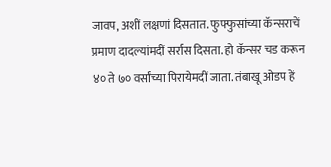जावप, अशीं लक्षणां दिसतात. फुफ्फुसांच्या कॅन्सराचें प्रमाण दादल्यांमदीं सर्रास दिसता. हो कॅन्सर चड करून ४० ते ७० वर्सांच्या पिरायेमदीं जाता. तंबाखू ओडप हें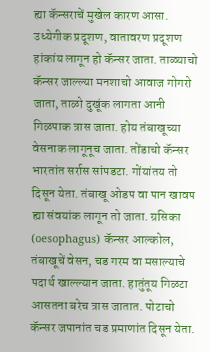ह्या कॅन्सराचें मुखेल कारण आसा. उध्येगीक प्रदूशण, वातावरण प्रदूशण हांकांय लागून हो कॅन्सर जाता. ताळ्याचो कॅन्सर जाल्ल्या मनशाचो आवाज गोगरो जाता, ताळो दुखूंक लागता आनी गिळपाक त्रास जाता. होय तंबाखूच्या वेसनाक लागूनूच जाता. तोंडाचो कॅन्सर भारतांत सर्रास सांपडटा. गोंयांतय तो दिसून येता. तंबाखू ओडप वा पान खावप ह्या संवयांक लागून तो जाता. ग्रसिका (oesophagus) कॅन्सर आल्कोल, तंबाखूचें वेसन, चड गरम वा मसाल्याचे पदार्थ खाल्ल्यान जाता. हातुंतूय गिळटा आसतना बरेच त्रास जातात. पोटाचो कॅन्सर जपानांत चड प्रमाणांत दिसून येता.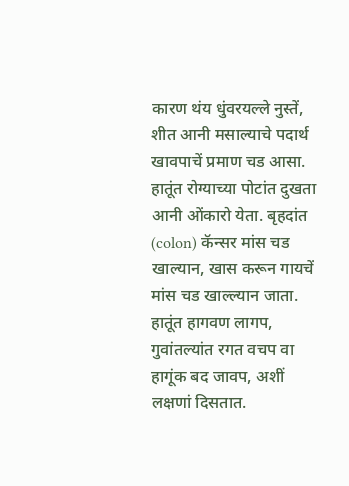कारण थंय धुंवरयल्ले नुस्तें, शीत आनी मसाल्याचे पदार्थ खावपाचें प्रमाण चड आसा. हातूंत रोग्याच्या पोटांत दुखता आनी ओंकारो येता. बृहदांत (colon) कॅन्सर मांस चड खाल्यान, खास करून गायचें मांस चड खाल्ल्यान जाता. हातूंत हागवण लागप, गुवांतल्यांत रगत वचप वा हागूंक बद जावप, अशीं लक्षणां दिसतात.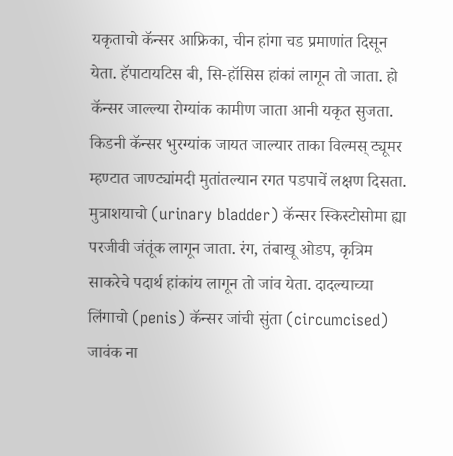यकृताचो कॅन्सर आफ्रिका, चीन हांगा चड प्रमाणांत दिसून येता. हॅपाटायटिस बी, सि-हॉसिस हांकां लागून तो जाता. हो कॅन्सर जाल्ल्या रोग्यांक कामीण जाता आनी यकृत सुजता. किडनी कॅन्सर भुरग्यांक जायत जाल्यार ताका विल्मस् ट्यूमर म्हण्टात जाण्ट्यांमदी मुतांतल्यान रगत पडपाचें लक्षण दिसता. मुत्राशयाचो (urinary bladder) कॅन्सर स्किस्टोसोमा ह्या परजीवी जंतूंक लागून जाता. रंग, तंबाखू ओडप, कृत्रिम साकरेचे पदार्थ हांकांय लागून तो जांव येता. दादल्याच्या लिंगाचो (penis) कॅन्सर जांची सुंता (circumcised) जावंक ना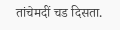तांचेमदीं चड दिसता.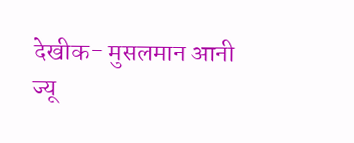देखीक- मुसलमान आनी ज्यू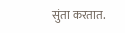सुंता करतात.